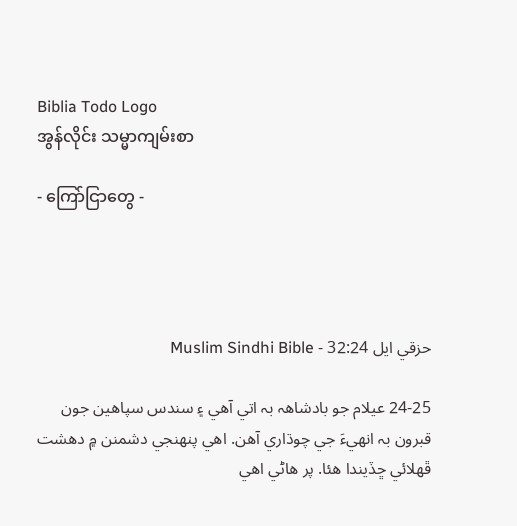Biblia Todo Logo
အွန်လိုင်း သမ္မာကျမ်းစာ

- ကြော်ငြာတွေ -




حزقي ايل 32:24 - Muslim Sindhi Bible

24-25 عيلام جو بادشاهہ بہ اتي آهي ۽ سندس سپاهين جون قبرون بہ انهيءَ جي چوڌاري آهن. اهي پنهنجي دشمنن ۾ دهشت ڦهلائي ڇڏيندا هئا. پر هاڻي اهي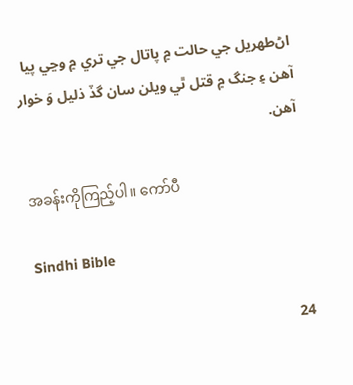اڻ‌طهريل جي حالت ۾ پاتال جي تري ۾ وڃي پيا آهن ۽ جنگ ۾ قتل ٿي ويلن سان گڏ ذليل وَ خوار آهن.

အခန်းကိုကြည့်ပါ။ ကော်ပီ

Sindhi Bible

24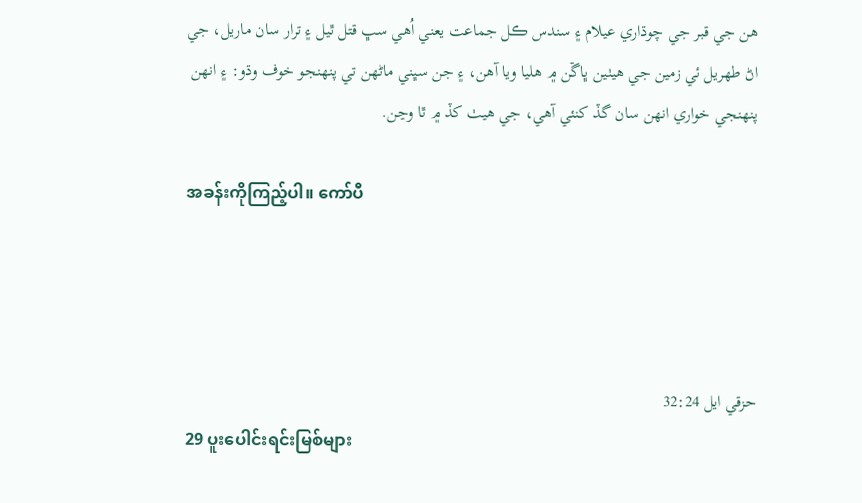هن جي قبر جي چوڌاري عيلام ۽ سندس ڪل جماعت يعني اُهي سڀ قتل ٿيل ۽ ترار سان ماريل، جي اڻ طهريل ئي زمين جي هيٺين ڀاڱن ۾ هليا ويا آهن، ۽ جن سڀني ماڻهن تي پنهنجو خوف وڌو: ۽ انهن پنهنجي خواري انهن سان گڏ کنئي آهي، جي هيٺ کڏ ۾ ٿا وڃن.

အခန်းကိုကြည့်ပါ။ ကော်ပီ




حزقي ايل 32:24
29 ပူးပေါင်းရင်းမြစ်များ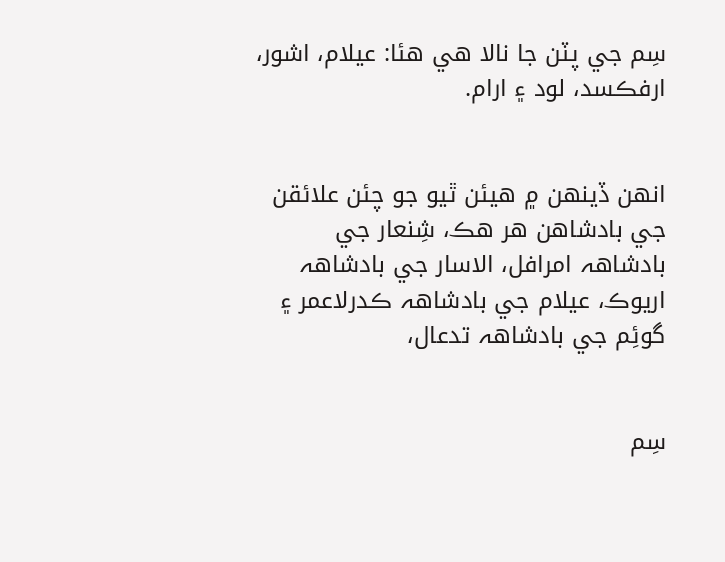سِم جي پٽن جا نالا هي هئا: عيلام، اشور، ارفڪسد، لود ۽ ارام.


انهن ڏينهن ۾ هيئن ٿيو جو چئن علائقن جي بادشاهن هر هڪ، شِنعار جي بادشاهہ امرافل، الاسار جي بادشاهہ اريوڪ، عيلام جي بادشاهہ ڪدرلاعمر ۽ گوئِم جي بادشاهہ تدعال،


سِم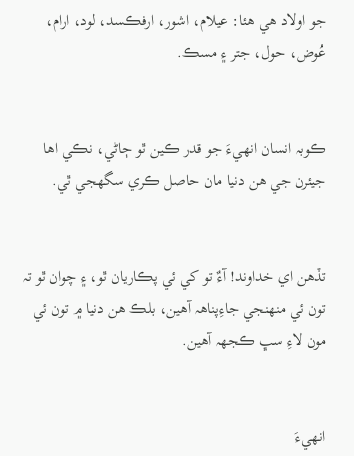جو اولاد هي هئا: عيلام، اشور، ارفڪسد، لود، ارام، عُوض، حول، جتر ۽ مسڪ.


ڪوبہ انسان انهيءَ جو قدر ڪين ٿو ڄاڻي، نڪي اها جيئرن جي هن دنيا مان حاصل ڪري سگھجي ٿي.


تڏهن اي خداوند! آءٌ تو کي ئي پڪاريان ٿو، ۽ چوان ٿو تہ تون ئي منهنجي جاءِ‌پناهہ آهين، بلڪ هن دنيا ۾ تون ئي مون لاءِ سڀ ڪجھہ آهين.


انهيءَ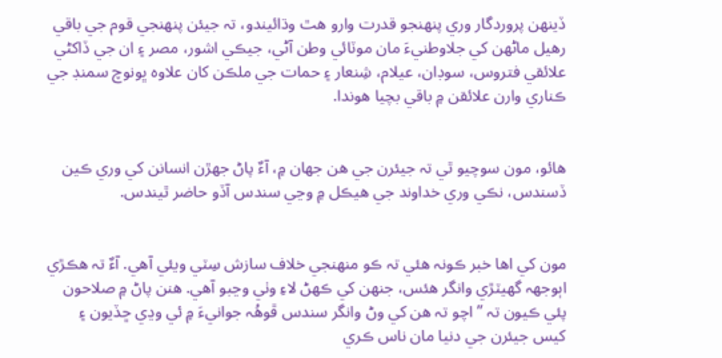ڏينهن پروردگار وري پنهنجو قدرت وارو هٿ وڌائيندو، تہ جيئن پنهنجي قوم جي باقي رهيل ماڻهن کي جلاوطنيءَ مان موٽائي وطن آڻي، جيڪي اشور، مصر ۽ ان جي ڏاکڻي علائقي فتروس، سوڊان، عيلام، شِنعار ۽ حمات جي ملڪن کان علاوہ ڀونوچ سمنڊ جي ڪناري وارن علائقن ۾ باقي بچيا هوندا.


هائو، مون سوچيو ٿي تہ جيئرن جي هن جهان ۾، آءٌ پاڻ جهڙن انسانن کي وري ڪين ڏسندس، نڪي وري خداوند جي هيڪل ۾ وڃي سندس آڏو حاضر ٿيندس.


مون کي اها خبر ڪونہ هئي تہ ڪو منهنجي خلاف سازش سِٽي ويئي آهي. آءٌ تہ هڪڙي اٻوجھہ گھيٽڙي وانگر هئس، جنهن کي ڪهڻ لاءِ وٺي وڃبو آهي. هنن پاڻ ۾ صلاحون پئي ڪيون تہ ”اچو تہ هن کي وڻ وانگر سندس ڦوهُہ جوانيءَ ۾ ئي وڍي ڇڏيون ۽ کيس جيئرن جي دنيا مان ناس ڪري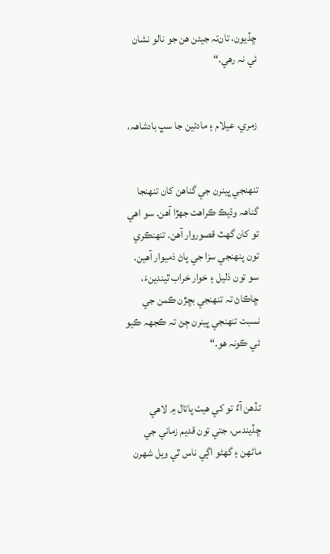ڇڏيون، تان‌تہ جيئن هن جو نالو نشان ئي نہ رهي.“


زمري، عيلام ۽ مادئين جا سڀ بادشاهہ،


تنهنجي ڀينرن جي گناهن کان تنهنجا گناهہ وڌيڪ ڪراهت جهڙا آهن. سو اهي تو کان گھٽ قصوروار آهن. تنهنڪري تون پنهنجي سزا جي پاڻ ذميوار آهين. سو تون ذليل ۽ خوار خراب ٿيندينءَ، ڇاڪاڻ تہ تنهنجي بڇڙن ڪمن جي نسبت تنهنجي ڀينرن ڄڻ تہ ڪجھہ ڪيو ئي ڪونہ هو.“


تڏهن آءٌ تو کي هيٺ پاتال ۾ لاهي ڇڏيندس، جتي تون قديم زماني جي ماڻهن ۽ گھڻو اڳي ناس ٿي ويل شهرن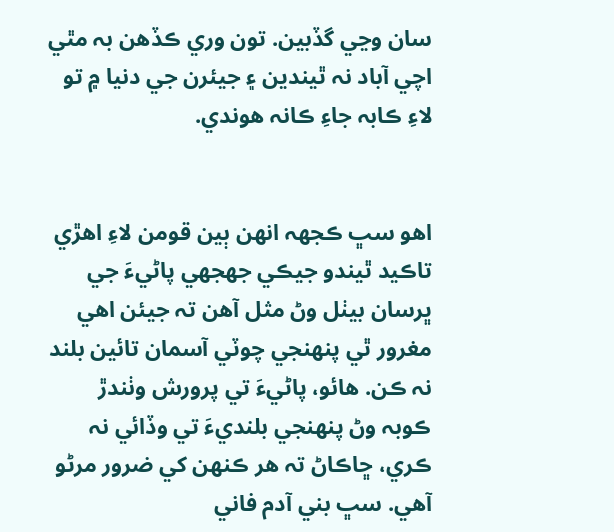سان وڃي گڏبين. تون وري ڪڏهن بہ مٿي اچي آباد نہ ٿيندين ۽ جيئرن جي دنيا ۾ تو لاءِ ڪابہ جاءِ ڪانہ هوندي.


اهو سڀ ڪجھہ انهن ٻين قومن لاءِ اهڙي تاڪيد ٿيندو جيڪي جھجھي پاڻيءَ جي ڀرسان بيٺل وڻ مثل آهن تہ جيئن اهي مغرور ٿي پنهنجي چوٽي آسمان تائين بلند نہ ڪن. هائو، پاڻيءَ تي پرورش وٺندڙ ڪوبہ وڻ پنهنجي بلنديءَ تي وڏائي نہ ڪري، ڇاڪاڻ تہ هر ڪنهن کي ضرور مرڻو آهي. سڀ بني آدم فاني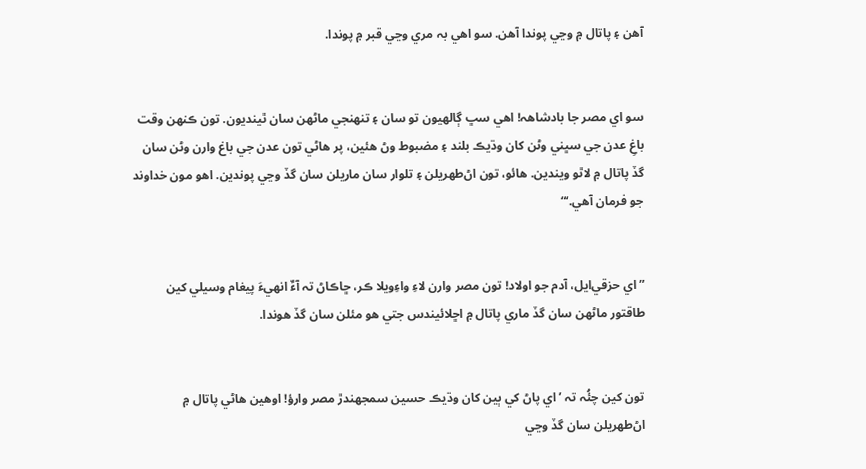آهن ۽ پاتال ۾ وڃي پوندا آهن. سو اهي بہ مري وڃي قبر ۾ پوندا.


سو اي مصر جا بادشاهہ! اهي سڀ ڳالهيون تو سان ۽ تنهنجي ماڻهن سان ٿينديون. تون ڪنهن وقت باغِ عدن جي سڀني وڻن کان وڌيڪ بلند ۽ مضبوط وڻ هئين، پر هاڻي تون عدن جي باغ وارن وڻن سان گڏ پاتال ۾ لاٿو ويندين. هائو، تون اڻ‌طهريلن ۽ تلوار سان ماريلن سان گڏ وڃي پوندين. اهو مون خداوند جو فرمان آهي.‘“


”اي حزقي‌ايل، آدم جو اولاد! تون مصر وارن لاءِ واءِ‌ويلا ڪر، ڇاڪاڻ تہ آءٌ انهيءَ پيغام وسيلي کين طاقتور ماڻهن سان گڏ ماري پاتال ۾ اڇلائيندس جتي هو مئلن سان گڏ هوندا.


تون کين چئُہ تہ ’اي پاڻ کي ٻين کان وڌيڪ حسين سمجھندڙ مصر وارؤ! اوهين هاڻي پاتال ۾ اڻ‌طهريلن سان گڏ وڃي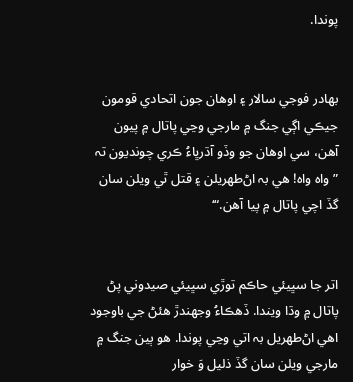پوندا.


بهادر فوجي سالار ۽ اوهان جون اتحادي قومون جيڪي اڳي جنگ ۾ مارجي وڃي پاتال ۾ پيون آهن، سي اوهان جو وڏو آڌرڀاءُ ڪري چونديون تہ ”واہ واہ! هي بہ اڻ‌طهريلن ۽ قتل ٿي ويلن سان گڏ اچي پاتال ۾ پيا آهن.“‘


اتر جا سڀيئي حاڪم توڙي سڀيئي صيدوني پڻ پاتال ۾ وڌا ويندا. ڏهڪاءُ وجھندڙ هئڻ جي باوجود اهي اڻ‌طهريل بہ اتي وڃي پوندا. هو ٻين جنگ ۾ مارجي ويلن سان گڏ ذليل وَ خوار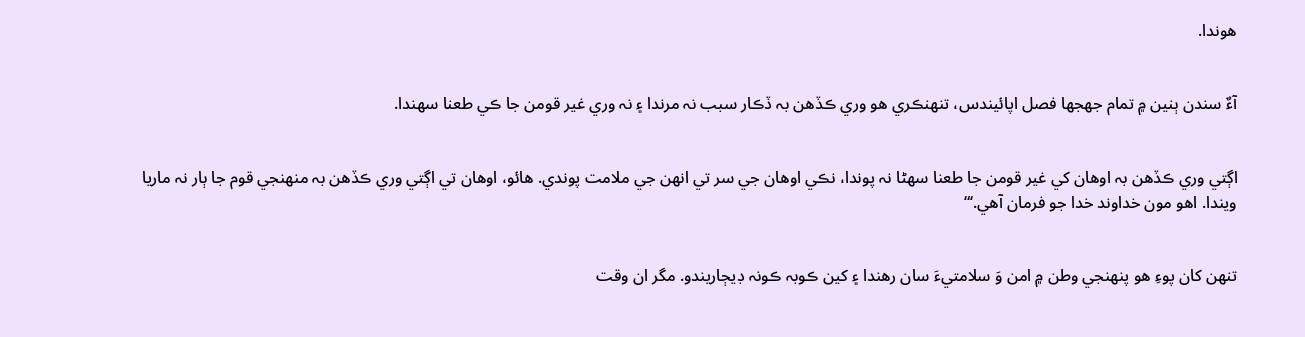هوندا.


آءٌ سندن ٻنين ۾ تمام جھجھا فصل اپائيندس، تنهنڪري هو وري ڪڏهن بہ ڏڪار سبب نہ مرندا ۽ نہ وري غير قومن جا ڪي طعنا سهندا.


اڳتي وري ڪڏهن بہ اوهان کي غير قومن جا طعنا سهڻا نہ پوندا، نڪي اوهان جي سر تي انهن جي ملامت پوندي. هائو، اوهان تي اڳتي وري ڪڏهن بہ منهنجي قوم جا ٻار نہ ماريا ويندا. اهو مون خداوند خدا جو فرمان آهي.‘“


تنهن کان پوءِ هو پنهنجي وطن ۾ امن وَ سلامتيءَ سان رهندا ۽ کين ڪوبہ ڪونہ ڊيڄاريندو. مگر ان وقت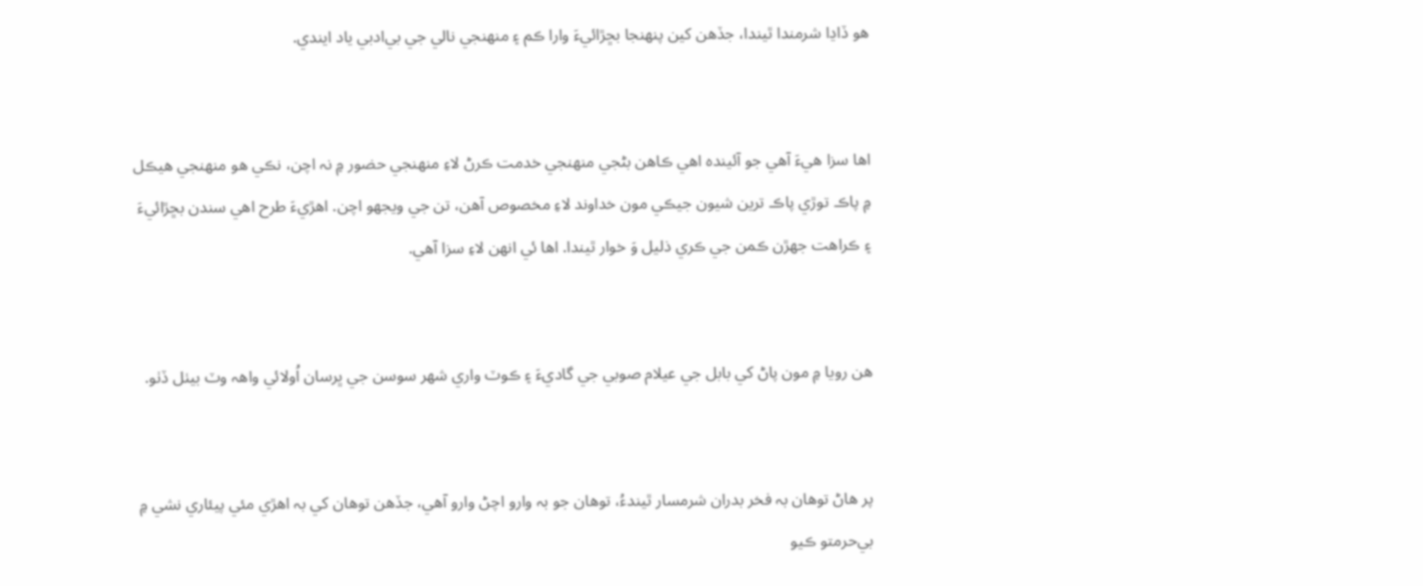هو ڏاڍا شرمندا ٿيندا، جڏهن کين پنهنجا بڇڙائيءَ وارا ڪم ۽ منهنجي نالي جي بي‌ادبي ياد ايندي.


اها سزا هيءَ آهي جو آئيندہ اهي ڪاهن بڻجي منهنجي خدمت ڪرڻ لاءِ منهنجي حضور ۾ نہ اچن، نڪي هو منهنجي هيڪل ۾ پاڪ توڙي پاڪ ترين شيون جيڪي مون خداوند لاءِ مخصوص آهن، تن جي ويجھو اچن. اهڙيءَ طرح اهي سندن بڇڙائيءَ ۽ ڪراهت جهڙن ڪمن جي ڪري ذليل وَ خوار ٿيندا. اها ئي انهن لاءِ سزا آهي.


هن رويا ۾ مون پاڻ کي بابل جي عيلام صوبي جي گاديءَ ۽ ڪوٽ واري شهر سوسن جي ڀرسان اُولائي واهہ وٽ بيٺل ڏٺو.


پر هاڻ توهان بہ فخر بدران شرمسار ٿيندءُ، توهان جو بہ وارو اچڻ وارو آهي، جڏهن توهان کي بہ اهڙي مئي پيئاري نشي ۾ بي‌حرمتو ڪيو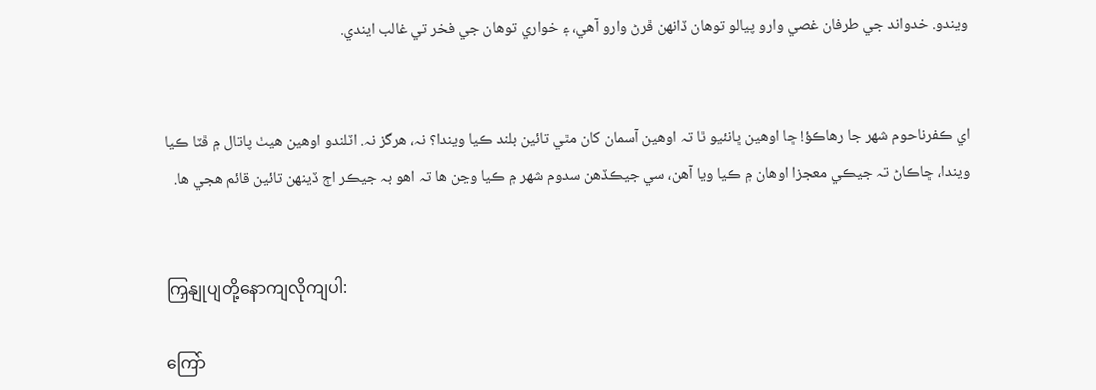ويندو. خدواند جي طرفان غصي وارو پيالو توهان ڏانهن ڦرڻ وارو آهي، ۽ خواري توهان جي فخر تي غالب ايندي.


اي ڪفرناحوم شهر جا رهاڪؤ! ڇا اوهين ڀانئيو ٿا تہ اوهين آسمان کان مٿي تائين بلند ڪيا ويندا؟ نہ، هرگز نہ. اٽلندو اوهين هيٺ پاتال ۾ ڦٽا ڪيا ويندا، ڇاڪاڻ تہ جيڪي معجزا اوهان ۾ ڪيا ويا آهن، سي جيڪڏهن سدوم شهر ۾ ڪيا وڃن ها تہ اهو بہ جيڪر اڄ ڏينهن تائين قائم هجي ها.


ကြှနျုပျတို့နောကျလိုကျပါ:

ကြော်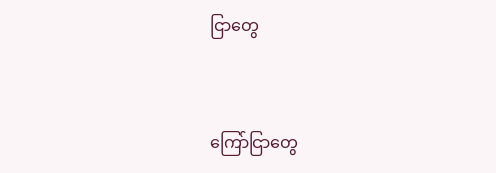ငြာတွေ


ကြော်ငြာတွေ